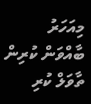މިއަހަރު ބާއްވަން ކުރިން ތާވަލް ކުރި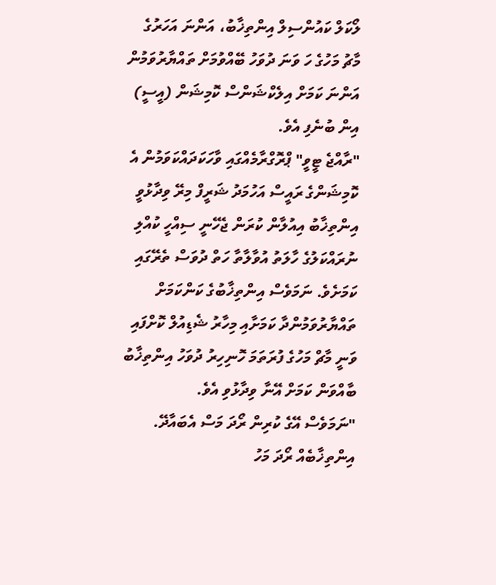ލޯކަލް ކައުންސިލް އިންތިޚާބު، އަންނަ އަހަރުގެ މާޗު މަހުގެ ހަ ވަނަ ދުވަހު ބޭއްވުމަށް ތައްޔާރުވަމުން އަންނަ ކަމަށް އިލެކްޝަންސް ކޮމިޝަން (އީސީ) އިން ބުނެފި އެވެ.
"ރާއްޖެ ޓީވީ" ޕްރޮގްރާމެއްގައި ވާހަކަދައްކަވަމުން އެ ކޮމިޝަންގެ ރައީސް އަހުމަދު ޝަރީފް މިރޭ ވިދާޅުވީ އިންތިޚާބު އިއުލާން ކުރަން ޖެހޭނީ ސިއްހީ ކުއްލި ނުރައްކަލުގެ ހާލަތު އުވާލާތާ ހަތް ދުވަސް ތެރޭގައި ކަމަށެވެ. ނަމަވެސް އިންތިޚާބުގެ ކަންކަމަށް ތައްޔާރުވަމުންދާ ކަމަށާއި މިހާރު ޝެޑިއުލް ކޮށްފައި ވަނީ މާޗް މަހުގެ ފުރަތަމަ ހޮނިހިރު ދުވަހު އިންތިޚާބު ބާއްވަން ކަމަށް އޭނާ ވިދާޅުވި އެވެ.
"ނަމަވެސް އޭގެ ކުރިން ރޯދަ މަސް އެބައާދޭ. އިންތިޚާބެއް ރޯދަ މަހު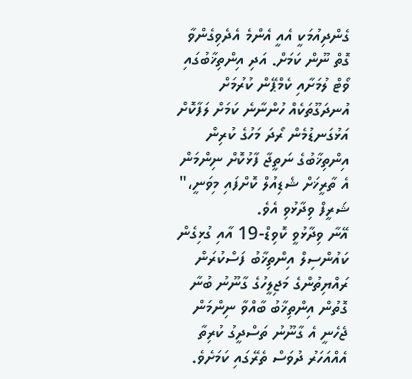ގެންދިއުމަކީ އެއީ އެންމެ އެދެވިގެންވާ ގޮތް ނޫން ކަމަށް. އަދި އިންތިޚާބުގައި ވޯޓް ލުމަށާއި ކެމްޕޭން ކުރުމަށް އުނދަގޫތަކެއް ހުންނާނެ ކަމަށް ލަފާކޮށް އަޅުގަނޑުމެން ރޯދަ މަހުގެ ކުރިން އިންތިޚާބުގެ ނަތީޖާ ފާޅުކޮށް ނިންމަން އެ ތާރީޚަށް ޝެޑިއުލް ކޮށްފައި މިވަނީ،" ޝަރީފް ވިދާޅުވި އެވެ.
އޭނާ ވިދާޅުވީ ކޮވިޑް-19 އާއި ގުޅިގެން ކައުންސިލް އިންތިޚާބު ފަސްކުރަން ރައްޔިތުންގެ މަޖިލީހުގެ ގާނޫނު ބުނާ ގޮތުން އިންތިޚާބު ބާއްވާ ނިންމަން ޖެހެނީ އެ ގާނޫނު ތަސްދީގު ކުރިތާ އެއްއަހަރު ދުވަސް ތެރޭގައި ކަމަށެވެ.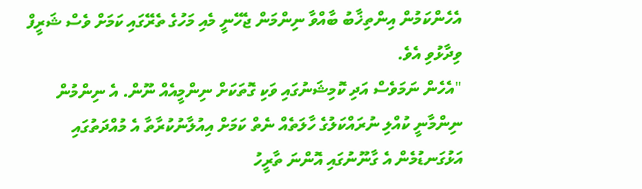އެހެންކަމުން އިންތިޚާބު ބާއްވާ ނިންމަން ޖެހޭނީ މެއި މަހުގެ ތެރޭގައި ކަމަށް ވެސް ޝަރީފް ވިދާޅުވި އެވެ.
"އެހެން ނަމަވެސް އަދި ކޮމިޝަނުގައި ވަކި ގޮތަކަށް ނިންމީއެއް ނޫން. އެ ނިންމުން ނިންމާނީ ކުއްލި ނުރައްކަލުގެ ހާލަތެއް ނެތް ކަމަށް އިއުލާނުކުރާތާ އެ މުއްދަތުގައި އަޅުގަނޑުމެން އެ ގާނޫނުގައި އޮންނަ ތާރީހު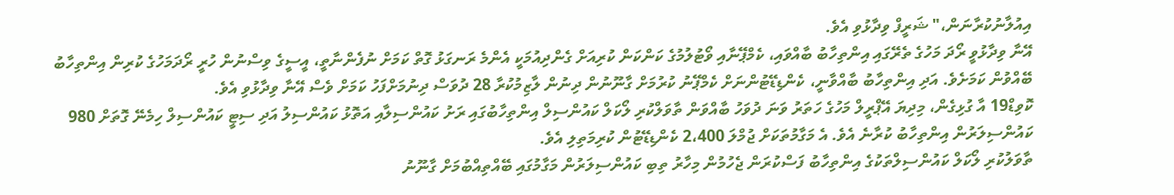އިއުލާނުކުރާނަން،" ޝަރީފް ވިދާޅުވި އެވެ.
އޭނާ ވިދާޅުވީ ރޯދަ މަހުގެ ތެރޭގައި އިންތިހާބު ބާއްވައި، ކެމްޕޭނާއި ވޯޓުލުމުގެ ކަންކަން ކުރިއަށް ގެންދިއުމަކީ އެންމެ ރަނގަޅު ގޮތް ކަމަށް ނުފެންނާތީ، އީސީގެ ވިސްނުން ހުރީ ރޯދަމަހުގެ ކުރިން އިންތިހާބު ބޭއްވުން ކަމަށެވެ. އަދި އިންތިހާބު ބާއްވާނީ، ކެންޑިޑޭޓުންނަށް ކެމްޕޭނު ކުރުމަށް ގާނޫނުން ދިނުން ލާޒިމުކުރާ 28 ދުވަސް ދިނުމަށްފަހު ކަމަށް ވެސް އޭނާ ވިދާޅުވި އެވެ.
ކޮވިޑް19 އާ ގުޅިގެން، މިދިޔަ އޭޕްރީލް މަހުގެ ހަތަރު ވަނަ ދުވަހު ބާއްވަން ތާވަލްކުރި ލޯކަލް ކައުންސިލް އިންތިހާބުގައި ރަށު ކައުންސިލާއި އަތޮޅު ކައުންސިލު އަދި ސިޓީ ކައުންސިލް ހިމެނޭ ގޮތަށް 980 ކައުންސިލަރުން އިންތިހާބު ކުރާނެ އެވެ. އެ މަގާމުތަކަށް ޖުމްލަ 2،400 ކެންޑިޑޭޓުން ކުރިމަތިލި އެވެ.
ތާވަލުކުރި ލޯކަލް ކައުންސިލްތަކުގެ އިންތިހާބު ފަސްކުރަން ޖެހުމުން މިހާރު ތިބި ކައުންސިލަރުން މަގާމުގައި ބޭއްތިއްބުމަށް ގާނޫނު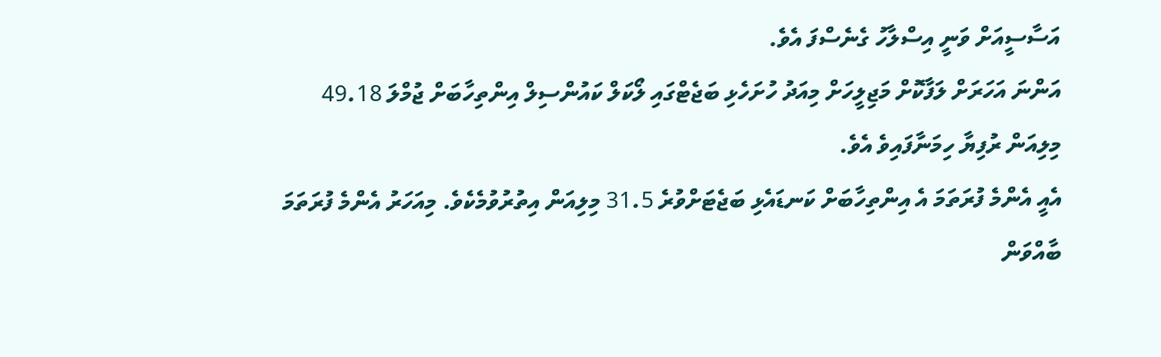އަސާސީއަށް ވަނީ އިސްލާހު ގެނެސްފަ އެވެ.
އަންނަ އަހަރަށް ލަފާކޮށް މަޖިލީހަށް މިއަދު ހުށަހެޅި ބަޖެޓްގައި ލޯކަލް ކައުންސިލް އިންތިހާބަށް ޖުމްލަ 49.18 މިލިއަން ރުފިޔާ ހިމަނާފައިވެ އެވެ.
އެއީ އެންމެ ފުރަތަމަ އެ އިންތިހާބަށް ކަނޑައެޅި ބަޖެޓަށްވުރެ 31.5 މިލިއަން އިތުރުވުމެކެވެ. މިއަހަރު އެންމެ ފުރަތަމަ ބާއްވަން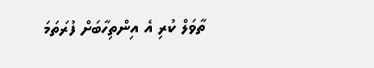ތާވަލް ކުރި އެ އިންތިހާބަށް ފުރަތަމަ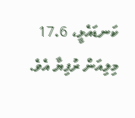ކަނޑައެޅީ، 17.6 މިލިއަން ރުފިޔާ އެވެ.